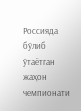Россияда бўлиб ўтаётган жаҳон чемпионати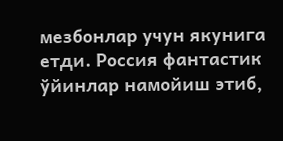мезбонлар учун якунига етди. Россия фантастик ўйинлар намойиш этиб,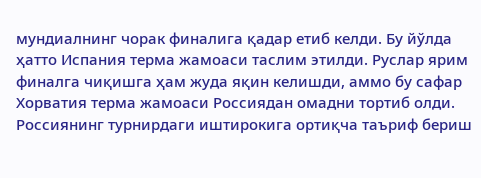мундиалнинг чорак финалига қадар етиб келди. Бу йўлда ҳатто Испания терма жамоаси таслим этилди. Руслар ярим финалга чиқишга ҳам жуда яқин келишди, аммо бу сафар Хорватия терма жамоаси Россиядан омадни тортиб олди.
Россиянинг турнирдаги иштирокига ортиқча таъриф бериш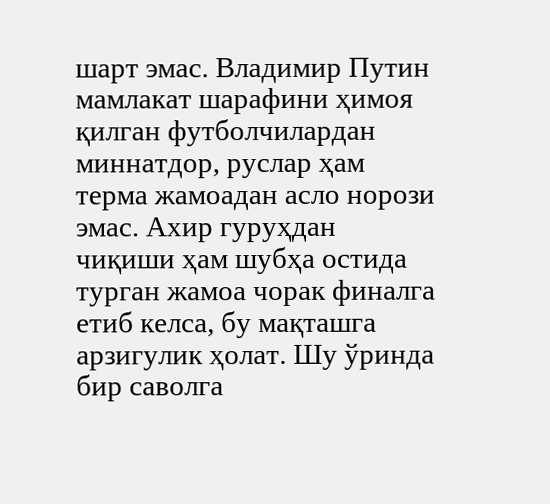шарт эмас. Владимир Путин мамлакат шарафини ҳимоя қилган футболчилардан миннатдор, руслар ҳам терма жамоадан асло норози эмас. Ахир гуруҳдан чиқиши ҳам шубҳа остида турган жамоа чорак финалга етиб келса, бу мақташга арзигулик ҳолат. Шу ўринда бир саволга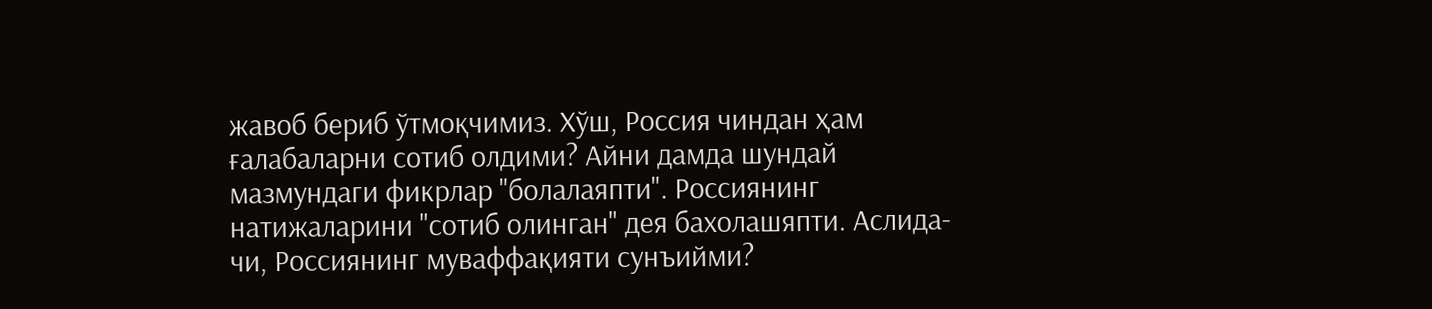жавоб бериб ўтмоқчимиз. Хўш, Россия чиндан ҳам ғалабаларни сотиб олдими? Айни дамда шундай мазмундаги фикрлар "болалаяпти". Россиянинг натижаларини "сотиб олинган" дея бахолашяпти. Аслида-чи, Россиянинг муваффақияти сунъийми?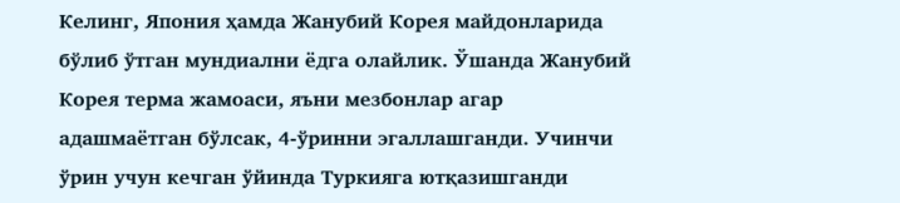Келинг, Япония ҳамда Жанубий Корея майдонларида бўлиб ўтган мундиални ёдга олайлик. Ўшанда Жанубий Корея терма жамоаси, яъни мезбонлар агар адашмаётган бўлсак, 4-ўринни эгаллашганди. Учинчи ўрин учун кечган ўйинда Туркияга ютқазишганди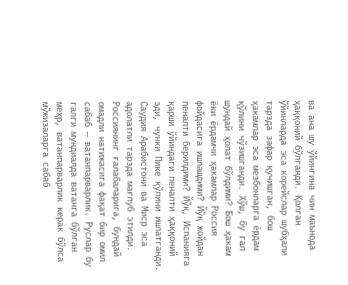ва ана шу ўйингина чин маънода ҳаққоний бўлганди. Қолган ўйинларда эса корейслар шубҳали тарзда зафар қучишган, бош ҳакамлар эса мезбонларга ёрдам қўлини чўзишганди. Хўш, бу гал шундай ҳолат бўлдими? Бош ҳакам ёки ёрдамчи ҳакамлар Россия фойдасига ишлашдими? Йўқ жойдан пеналти берилдими? Йўқ, Испанияга қарши ўйиндаги пеналти ҳаққоний эди, чунки Пике қўлини ишлатганди. Саудия Арабистони ва Миср эса адолатли тарзда мағлуб этилди.
Россиянинг ғалабаларига, бундай омадли натижасига фақат бир омил сабаб — ватанпарварлик. Руслар бу галги мундиалда ватанга бўлган меҳр, ватанпарварлик керак бўлса мўжизаларга сабаб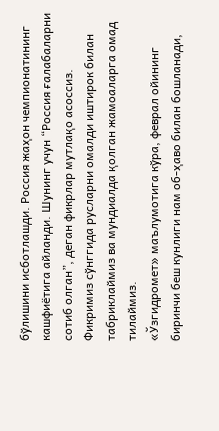бўлишини исботлашди. Россия жаҳон чемпионатининг кашфиётига айланди. Шунинг учун “Россия ғалабаларни сотиб олган”, деган фикрлар мутлақо асоссиз.
Фикримиз сўнггида русларни омалди иштирок билан табриклаймиз ва мундиалда қолган жамоаларга омад тилаймиз.
«Ўзгидромет» маълумотига кўра, феврал ойининг биринчи беш кунлиги нам об-ҳаво билан бошланади,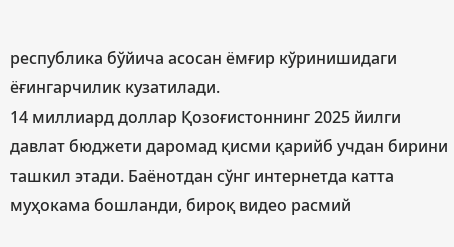республика бўйича асосан ёмғир кўринишидаги ёғингарчилик кузатилади.
14 миллиард доллар Қозоғистоннинг 2025 йилги давлат бюджети даромад қисми қарийб учдан бирини ташкил этади. Баёнотдан сўнг интернетда катта муҳокама бошланди, бироқ видео расмий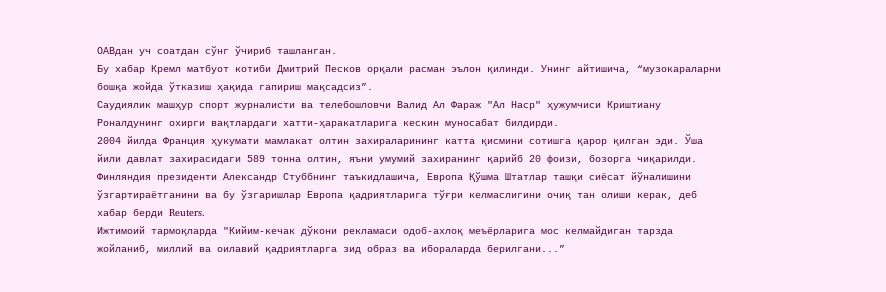ОАВдан уч соатдан сўнг ўчириб ташланган.
Бу хабар Кремл матбуот котиби Дмитрий Песков орқали расман эълон қилинди. Унинг айтишича, “музокараларни бошқа жойда ўтказиш ҳақида гапириш мақсадсиз”.
Саудиялик машҳур спорт журналисти ва телебошловчи Валид Ал Фараж "Ал Наср" ҳужумчиси Криштиану Роналдунинг охирги вақтлардаги хатти-ҳаракатларига кескин муносабат билдирди.
2004 йилда Франция ҳукумати мамлакат олтин захираларининг катта қисмини сотишга қарор қилган эди. Ўша йили давлат захирасидаги 589 тонна олтин, яъни умумий захиранинг қарийб 20 фоизи, бозорга чиқарилди.
Финляндия президенти Александр Стуббнинг таъкидлашича, Европа Қўшма Штатлар ташқи сиёсат йўналишини ўзгартираётганини ва бу ўзгаришлар Европа қадриятларига тўғри келмаслигини очиқ тан олиши керак, деб хабар берди Reuters.
Ижтимоий тармоқларда "Кийим-кечак дўкони рекламаси одоб-ахлоқ меъёрларига мос келмайдиган тарзда жойланиб, миллий ва оилавий қадриятларга зид образ ва ибораларда берилгани...”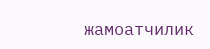жамоатчилик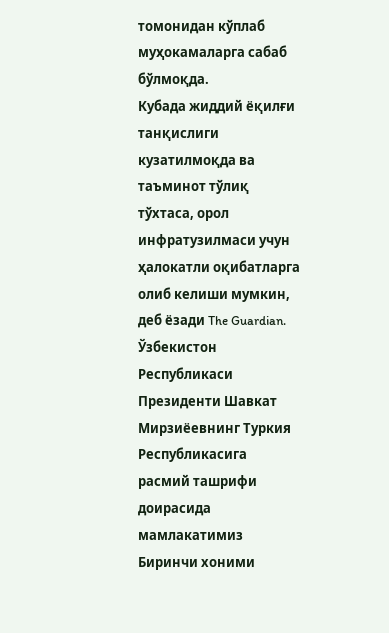томонидан кўплаб муҳокамаларга сабаб бўлмоқда.
Кубада жиддий ёқилғи танқислиги кузатилмоқда ва таъминот тўлиқ тўхтаса, орол инфратузилмаси учун ҳалокатли оқибатларга олиб келиши мумкин, деб ёзади The Guardian.
Ўзбекистон Республикаси Президенти Шавкат Мирзиёевнинг Туркия Республикасига расмий ташрифи доирасида мамлакатимиз Биринчи хоними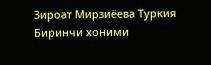Зироат Мирзиёева Туркия Биринчи хоними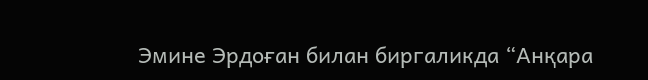Эмине Эрдоған билан биргаликда “Анқара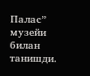Палас” музейи билан танишди.